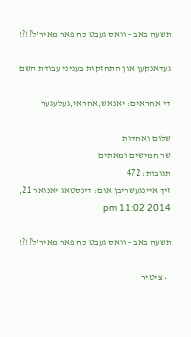תשעה באב - וואס געבט כח פאר מאיר'ל?!?!

געדאנקען און התחזקות בעניני עבודת השם

די אחראים: יאנאש,אחראי,געלעגער

שלום ואחדות
שר חמישים ומאתים
תגובות: 472
זיך איינגעשריבן אום: דינסטאג יאנואר 21, 2014 11:02 pm

תשעה באב - וואס געבט כח פאר מאיר'ל?!?!

  • ציטיר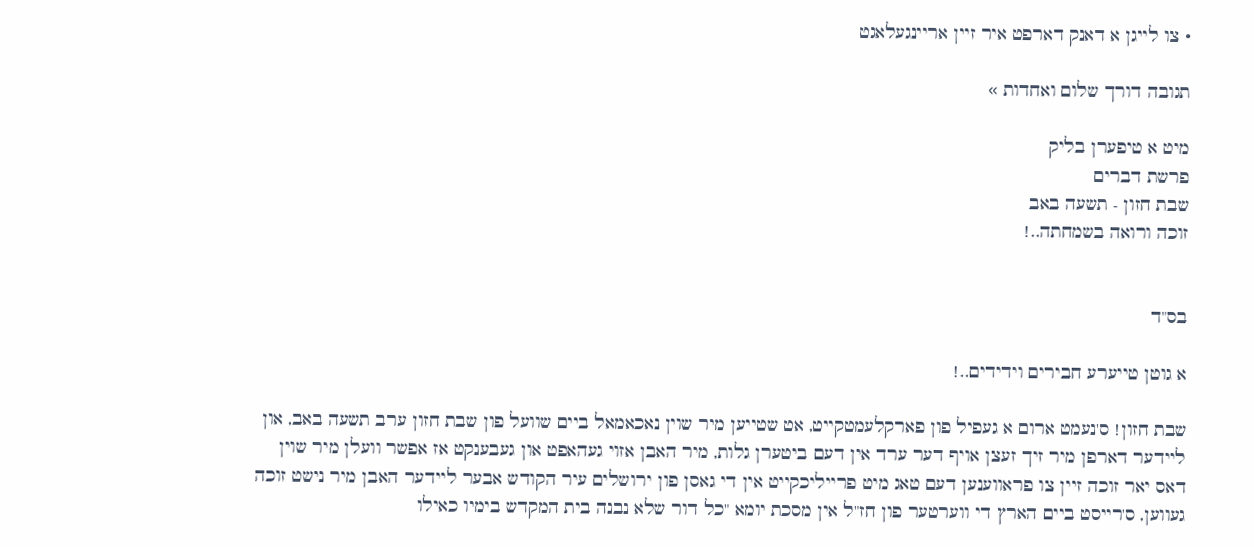• צו לייגן א דאנק דארפט איר זיין אריינגעלאגט

תגובה דורך שלום ואחדות »

מיט א טיפערן בליק
פרשת דברים
שבת חזון - תשעה באב
זוכה ורואה בשמחתה..!


בס"ד

א גוטן טייערע חבירים וידידים..!

שבת חזון! ס'נעמט ארום א געפיל פון פארקלעמטקייט, אט שטייען מיר שוין נאכאמאל ביים שוועל פון שבת חזון ערב תשעה באב, און ליידער דארפן מיר זיך זעצן אויף דער ערד אין דעם ביטערן גלות, מיר האבן אזוי געהאפט און געבענקט אז אפשר וועלן מיר שוין דאס יאר זוכה זיין צו פראווענען דעם טאג מיט פרייליכקייט אין די גאסן פון ירושלים עיר הקודש אבער ליידער האבן מיר נישט זוכה געווען, ס'רייסט ביים הארץ די ווערטער פון חז"ל אין מסכת יומא "כל דור שלא נבנה בית המקדש בימיו כאילו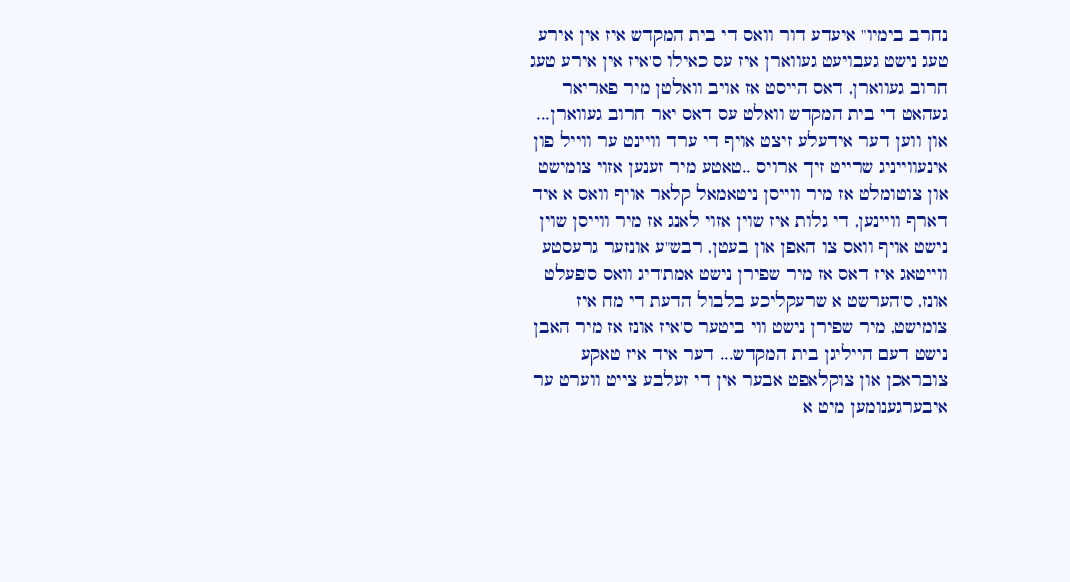נחרב בימיו" איעדע דור וואס די בית המקדש איז אין אירע טעג נישט געבויעט געווארן איז עס כאילו ס'איז אין אירע טעג חרוב געווארן, דאס הייסט אז אויב וואלטן מיר פאריאר געהאט די בית המקדש וואלט עס דאס יאר חרוב געווארן... און ווען דער אידעלע זיצט אויף די ערד וויינט ער ווייל פון אינעווייניג שרייט זיך ארויס ..טאטע מיר זענען אזוי צומישט און צוטומלט אז מיר ווייסן ניטאמאל קלאר אויף וואס א איד דארף וויינען, די גלות איז שוין אזוי לאנג אז מיר ווייסן שוין נישט אויף וואס צו האפן און בעטן, רבש"ע אונזער גרעסטע ווייטאג איז דאס אז מיר שפירן נישט אמת'דיג וואס ס'פעלט אונז, ס'הערשט א שרעקליכע בלבול הדעת די מח איז צומישט, מיר שפירן נישט ווי ביטער ס'איז אונז אז מיר האבן נישט דעם הייליגן בית המקדש... דער איד איז טאקע צובראכן און צוקלאפט אבער אין די זעלבע צייט ווערט ער איבערגענומען מיט א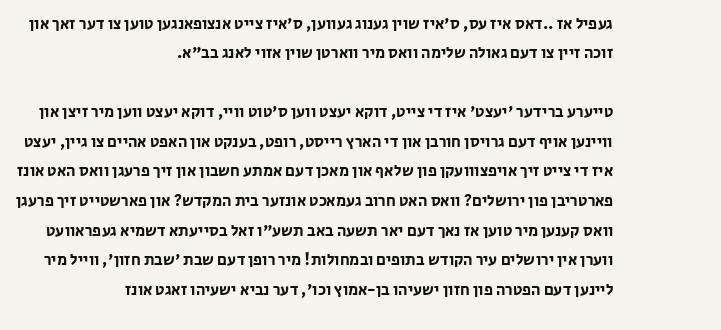געפיל אז ..דאס איז עס, ס'איז שוין גענוג געווען, ס'איז צייט אנצופאנגען טוען צו דער זאך און זוכה זיין צו דעם גאולה שלימה וואס מיר ווארטן שוין אזוי לאנג בב"א.

טייערע ברידער 'יעצט' איז די צייט, דוקא יעצט ווען ס'טוט וויי, דוקא יעצט ווען מיר זיצן און וויינען אויף דעם גרויסן חורבן און די הארץ רייסט, רופט, בענקט און האפט אהיים צו גיין, יעצט איז די צייט זיך אויפצווועקן פון שלאף און מאכן דעם אמתע חשבון און זיך פרעגן וואס האט אונז פארטריבן פון ירושלים? וואס האט חרוב געמאכט אונזער בית המקדש? און פארשטייט זיך פרעגן וואס קענען מיר טוען אז נאך דעם יאר תשעה באב תשע"ו זאל בסייעתא דשמיא געפראוועט ווערן אין ירושלים עיר הקודש בתופים ובמחולות! מיר רופן דעם שבת 'שבת חזון', ווייל מיר ליינען דעם הפטרה פון חזון ישעיהו בן-אמוץ וכו', דער נביא ישעיהו זאגט אונז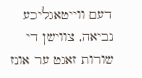דעם ווייטאגליכע נביאה, צווישן די שורות זאגט ער אונז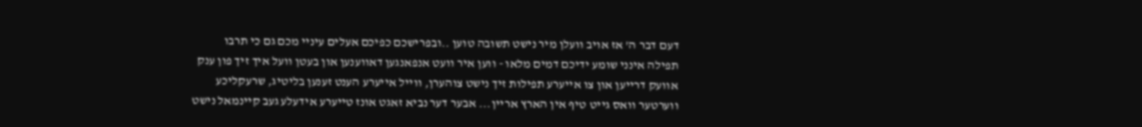דעם דבר ה' אז אויב וועלן מיר נישט תשובה טוען ..ובפרישכם כפיכם אעלים עיניי מכם גם כי תרבו תפילה אינני שומע ידיכם דמים מלאו - ווען איר וועט אנפאנגען דאווענען און בעטן וועל איך זיך פון ענק אוועק דרייען און צו אייערע תפילות זיך נישט צוהערן, ווייל אייערע הענט זענען בליטיג, שרעקליכע ווערטער וואס גייט טיף אין הארץ אריין... אבער דער נביא זאגט אונז טייערע אידעלע געב קיינמאל נישט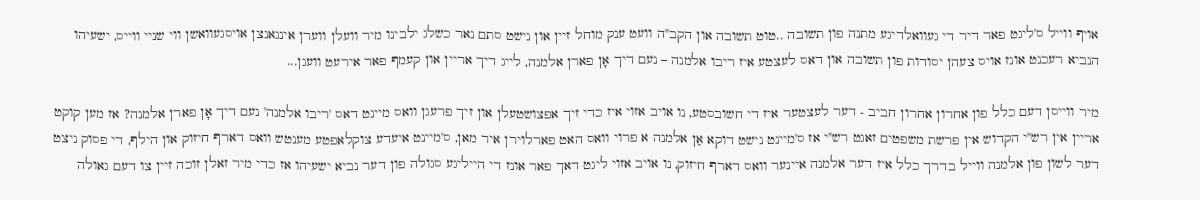אויף ווייל ס'ליגט פאר דיר די געוואלדיגע מתנה פון תשובה ..טוט תשובה און הקב"ה וועט ענק מוחל זיין און נישט סתם נאר כשלג ילבינו מיר וועלן ווערן אינגאנצן אויסגעוואשן ווי שניי ווייס, ישעיהו הנביא רעכנט אונז אויס צעהן יסודות פון תשובה און דאס לעצטע איז ריבו אלמנה – נעם דיך אָן פארן אלמנה, לייג דיך אריין און קעמף פאר אירעט וועגן...

מיר ווייסן דעם כלל פון אחרון אחרון חביב - דער לעצטער איז די חשובסטע, נו אויב אזוי איז כדי זיך אפצושטעלן און זיך פרעגן וואס מיינט דאס 'ריבו אלמנה' נעם דיך אָן פארן אלמנה? אז מען קוקט אריין אין רש"י הקדוש אין פרשת משפטים זאגט רש"י אז ס'מיינט נישט דוקא אַן אלמנה א פרוי וואס האט פארלוירן איר מאן, ס'מיינט איעדע צוקלאפטע מענטש וואס דארף חיזוק און הילף, די פסוק ניצט דער לשון פון אלמנה ווייל בדרך כלל איז דער אלמנה איינער וואס דארף חיזוק, נו אויב אזוי ליגט דאך פאר אונז די הייליגע סגולה פון דער נביא ישעיהו אז כדי מיר זאלן זוכה זיין צו דעם גאולה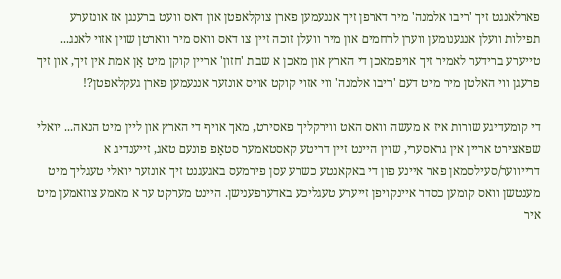פארלאנגט זיך 'ריבו אלמנה' מיר דארפן זיך אננעמען פארן צוקלאפטן און דאס וועט ברענגן אז אונזערע תפילות וועלן אנגענומען ווערן לרחמים און מיר וועלן זוכה זיין צו דאס וואס מיר ווארטן שוין אזוי לאנג... טייערע ברידער לאמיר זיך אויפמאכן די הארץ און מאכן א שבת 'חזון' אריין קוקן מיט אַן אמת אין זיך, און זיך פרעגן ווי האלטן מיר מיט דעם 'ריבו אלמנה' ווי אזוי קוקט אויס אונזער אננעמען פארן געקלאפטן?!

די קומעדיגע שורות איז א מעשה וואס האט ווירקליך פאסירט, מאך אויף די הארץ און ליין מיט הנאה... יואלי שפאצירט אריין אין גראסערי, שוין היינט זיין דריטע קאסטאמער סטאַפ פונעם טאג, זייענדיג א דרייווער/סעילסמאן פאר איינע פון די באקאנטע כשרע עסן פירמעס באגעגנט זיך אונזער יואלי טעגליך מיט מענטשן וואס קומען כסדר איינקויפן זייערע טעגליכע באדערפענישן. היינט מערקט ער א מאמע צוזאמען מיט איר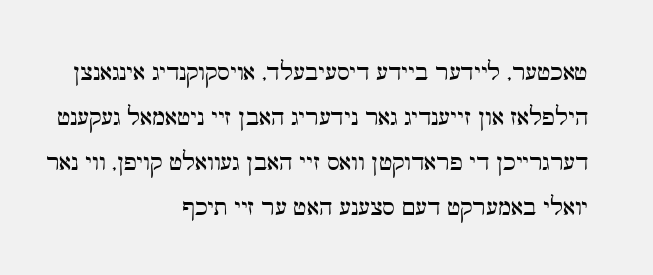טאכטער, ליידער ביידע דיסעיבעלד, אויסקוקנדיג אינגאנצן הילפלאז און זייענדיג גאר נידעריג האבן זיי ניטאמאל געקענט דערגרייכן די פראדוקטן וואס זיי האבן געוואלט קויפן, ווי נאר יואלי באמערקט דעם סצענע האט ער זיי תיכף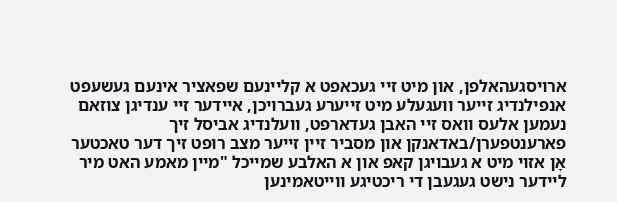ארויסגעהאלפן, און מיט זיי געכאפט א קליינעם שפאציר אינעם געשעפט אנפילנדיג זייער וועגעלע מיט זייערע געברויכן, איידער זיי ענדיגן צוזאם נעמען אלעס וואס זיי האבן געדארפט, וועלנדיג אביסל זיך פארענטפערן/באדאנקן און מסביר זיין זייער מצב רופט זיך דער טאכטער אָן אזוי מיט א געבויגן קאפ און א האלבע שמייכל "מיין מאמע האט מיר ליידער נישט געגעבן די ריכטיגע ווייטאמינען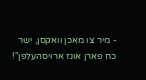- מיר צו מאכן וואקסן, ישר כח פארן אונז ארויסהעלפן"!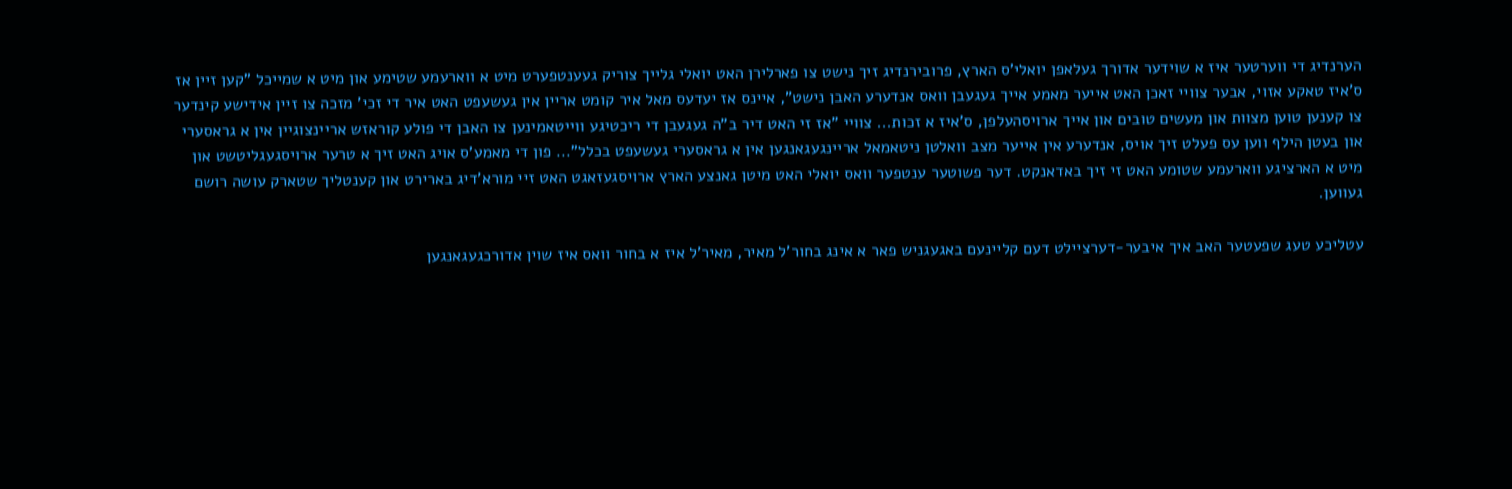הערנדיג די ווערטער איז א שוידער אדורך געלאפן יואלי'ס הארץ, פרובירנדיג זיך נישט צו פארלירן האט יואלי גלייך צוריק געענטפערט מיט א ווארעמע שטימע און מיט א שמייכל "קען זיין אז ס'איז טאקע אזוי, אבער צוויי זאכן האט אייער מאמע אייך געגעבן וואס אנדערע האבן נישט", איינס אז יעדעס מאל איר קומט אריין אין געשעפט האט איר די זכי' מזכה צו זיין אידישע קינדער צו קענען טוען מצוות און מעשים טובים און אייך ארויסהעלפן, ס'איז א זכות... צוויי "אז זי האט דיר ב"ה געגעבן די ריכטיגע ווייטאמינען צו האבן די פולע קוראזש אריינצוגיין אין א גראסערי און בעטן הילף ווען עס פעלט זיך אויס, אנדערע אין אייער מצב וואלטן ניטאמאל אריינגעגאנגען אין א גראסערי געשעפט בכלל"... פון די מאמע'ס אויג האט זיך א טרער ארויסגעגליטשט און מיט א הארציגע ווארעמע שטומע האט זי זיך באדאנקט. דער פשוטער ענטפער וואס יואלי האט מיטן גאנצע הארץ ארויסגעזאגט האט זיי מורא'דיג בארירט און קענטליך שטארק עושה רושם געווען.

עטליכע טעג שפעטער האב איך איבער-דערציילט דעם קליינעם באגעגניש פאר א אינג בחור'ל מאיר, מאיר'ל איז א בחור וואס איז שוין אדורכגעגאנגען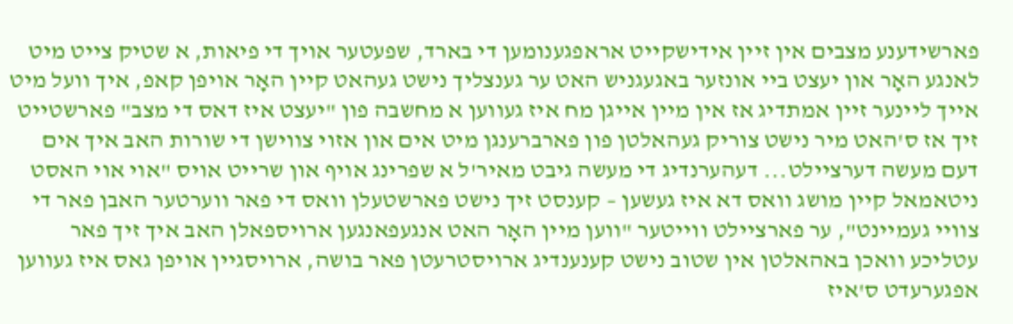פארשידענע מצבים אין זיין אידישקייט אראפגענומען די בארד, שפעטער אויך די פיאות, א שטיק צייט מיט לאנגע האָר און יעצט ביי אונזער באגעגניש האט ער גענצליך נישט געהאט קיין האָר אויפן קאפ, איך וועל מיט אייך ליינער זיין אמתדיג אז אין מיין אייגן מח איז געווען א מחשבה פון "יעצט איז דאס די מצב" פארשטייט זיך אז ס'האט מיר נישט צוריק געהאלטן פון פארברענגן מיט אים און אזוי צווישן די שורות האב איך אים דעם מעשה דערציילט... דעהערנדיג די מעשה גיבט מאיר'ל א שפרינג אויף און שרייט אויס "אוי אוי האסט ניטאמאל קיין מושג וואס דא איז געשען – קענסט זיך נישט פארשטעלן וואס די פאר ווערטער האבן פאר די צוויי געמיינט", ער פארציילט ווייטער "ווען מיין האָר האט אנגעפאנגען ארויספאלן האב איך זיך פאר עטליכע וואכן באהאלטן אין שטוב נישט קענענדיג ארויסטרעטן פאר בושה, ארויסגיין אויפן גאס איז געווען אפגערעדט ס'איז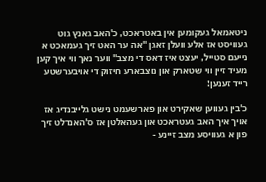ניטאמאל געקומען אין באטראכט, כ'האב גאנץ גוט געוויסט אז אלע וועלן זאגן "אה ער האט זיך געמאכט א נייעם סטייל, יעצט איז דאס די מצב" ווער נאך ווי איך קען מעיד זיין ווי שטארק און נוצבארע חיזוק די אויבערשטע רייד זענען!

כ'בין געווען שאקירט און פארשעמט נישט גלייבנדיג אז אויך איך האב געטראכט און געהאלטן אז ס'האנדלט זיך פון א געוויסע מצב זיינע -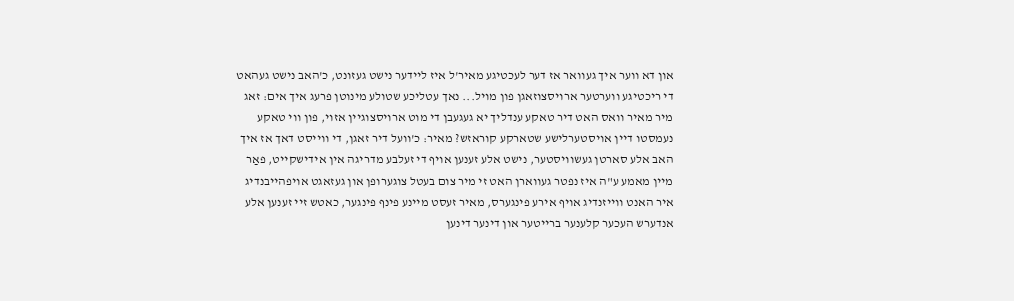און דא ווער איך געוואר אז דער לעכטיגע מאיר'ל איז ליידער נישט געזונט, כ'האב נישט געהאט די ריכטיגע ווערטער ארויסצוזאגן פון מויל... נאך עטליכע שטולע מינוטן פרעג איך אים: זאג מיר מאיר וואס האט דיר טאקע ענדליך יא געגעבן די מוט ארויסצוגיין אזוי, פון ווי טאקע נעמסטו דיין אויסטערלישע שטארקע קוראזש? מאיר: כ'וועל דיר זאגן, די ווייסט דאך אז איך האב אלע סארטן געשוויסטער, נישט אלע זענען אויף די זעלבע מדריגה אין אידישקייט, פאַר מיין מאמע ע"ה איז נפטר געווארן האט זי מיר צום בעטל צוגערופן און געזאגט אויפהייבנדיג איר האנט ווייזנדיג אויף אירע פינגערס, מאיר זעסט מיינע פינף פינגער, כאטש זיי זענען אלע אנדערש העכער קלענער ברייטער און דינער דינען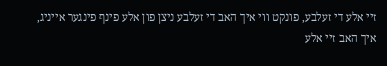זיי אלע די זעלבע, פונקט ווי איך האב די זעלבע ניצן פון אלע פינף פינגער אייניג, איך האב זיי אלע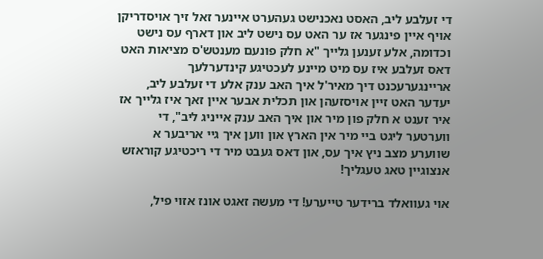די זעלבע ליב, האסט נאכנישט געהערט איינער זאל זיך אויסדריקן אויף איין פינגער אז ער האט עס נישט ליב און דארף עס נישט וכדומה, אלע זענען גלייך "א חלק פונעם מענטש'ס מציאות האט דאס זעלבע איז עס מיט מיינע לעכטיגע קינדערלעך אריינגערעכנט דיך מאיר'ל איך האב ענק אלע די זעלבע ליב, יעדער האט זיין אויסזעהן און תכלית אבער איין זאך איז גלייך אז איר זענט א חלק פון מיר און איך האב ענק אייניג ליב", די ווערטער ליגט ביי מיר אין הארץ און ווען איך גיי אריבער א שווערע מצב ניץ איך עס, און דאס געבט מיר די ריכטיגע קוראזש אנצוגיין טאג טעגליך!

אוי געוואלד ברידער טייערע! די מעשה זאגט אונז אזוי פיל,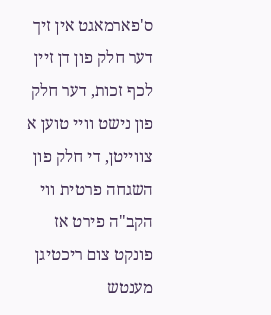ס'פארמאגט אין זיך דער חלק פון דן זיין לכף זכות, דער חלק פון נישט וויי טוען א צווייטן, די חלק פון השגחה פרטית ווי הקב"ה פירט אז פונקט צום ריכטיגן מענטש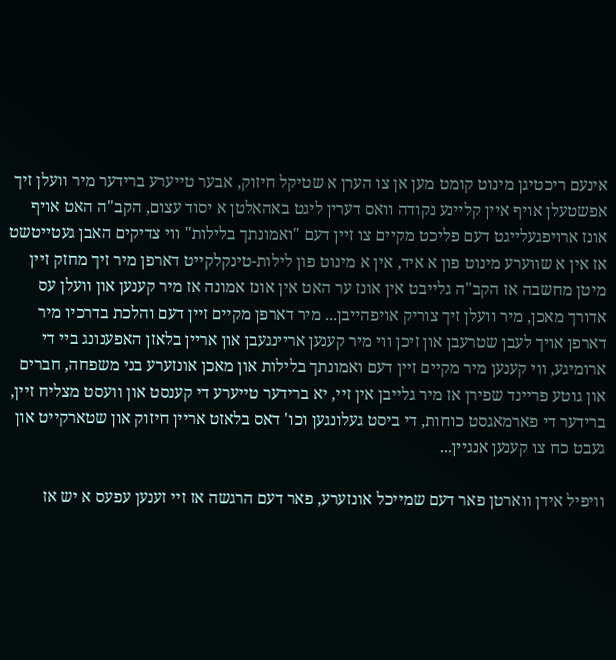אינעם ריכטיגן מינוט קומט מען אן צו הערן א שטיקל חיזוק, אבער טייערע ברידער מיר וועלן זיך אפשטעלן אויף איין קליינע נקודה וואס דערין ליגט באהאלטן א יסוד עצום, הקב"ה האט אויף אונז ארויפגעלייגט דעם פליכט מקיים צו זיין דעם "ואמונתך בלילות" ווי צדיקים האבן געטייטשט אז אין א שווערע מינוט פון א איד, אין א מינוט פון לילות-טינקלקייט דארפן מיר זיך מחזק זיין מיטן מחשבה אז הקב"ה גלייבט אין אונז ער האט אין אונז אמונה אז מיר קענען און וועלן עס אדורך מאכן, מיר וועלן זיך צוריק אויפהייבן... מיר דארפן מקיים זיין דעם והלכת בדרכיו מיר דארפן אויך לעבן שטרעבן און זיכן ווי מיר קענען אריינגעבן און אריין בלאזן האפענונג ביי די ארומיגע, ווי קענען מיר מקיים זיין דעם ואמונתך בלילות און מאכן אונזערע בני משפחה, חברים און גוטע פריינד שפירן אז מיר גלייבן אין זיי, יא ברידער טייערע די קענסט און וועסט מצליח זיין, ברידער די פארמאגסט כוחות, די ביסט געלונגען וכו' דאס בלאזט אריין חיזוק און שטארקייט און געבט כח צו קענען אנגיין...

וויפיל אידן ווארטן פאר דעם שמייכל אונזערע, פאר דעם הרגשה אז זיי זענען עפעס א יש אז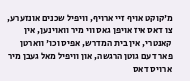מ'קוקט אויף זיי ארויף, וויפיל שכנים אונזערע, צו דאס איז אויפן גאס ווי מיר וואוינען, אין קאנטרי, אין בית המדרש, אפיס וכו' ווארטן פאר דעם גוטן הרגשה, און וויפיל מאל געבן מיר ארויס דאס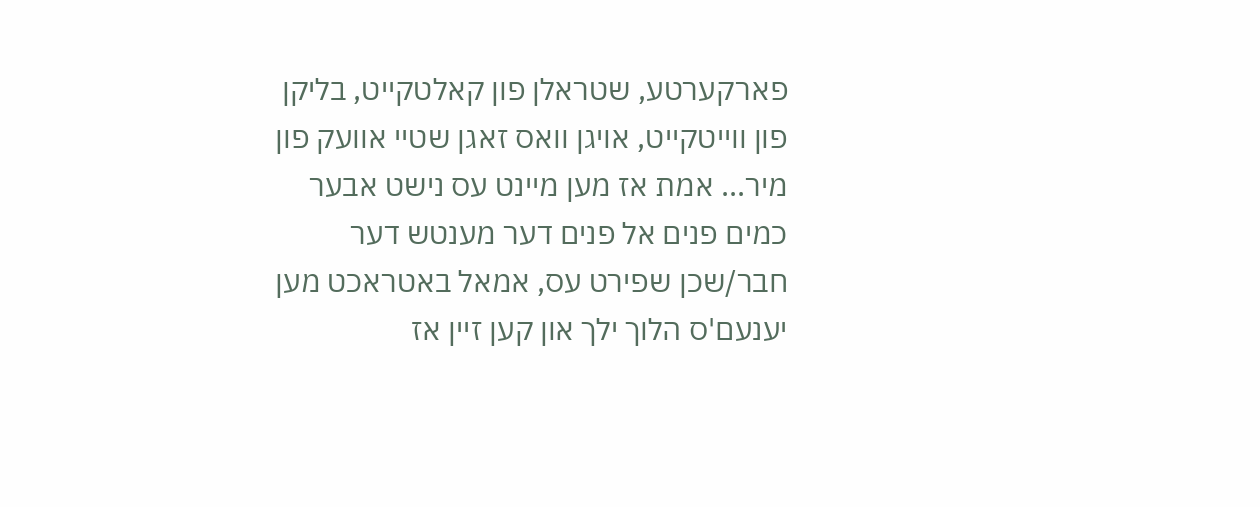פארקערטע, שטראלן פון קאלטקייט, בליקן פון ווייטקייט, אויגן וואס זאגן שטיי אוועק פון מיר... אמת אז מען מיינט עס נישט אבער כמים פנים אל פנים דער מענטש דער חבר/שכן שפירט עס, אמאל באטראכט מען יענעם'ס הלוך ילך און קען זיין אז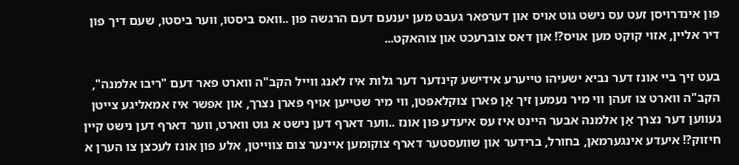פון אינדרויסן זעט עס נישט גוט אויס און דערפאר געבט מען יענעם דעם הרגשה פון ..וואס ביסטו, ווער ביסטו, שעם דיך פון דיר אליין, אזוי קוקט מען אויס?! און דאס צוברעכט און צוהאקט...

בעט זיך ביי אונז דער נביא ישעיהו טייערע אידישע קינדער דער גלות איז לאנג ווייל הקב"ה ווארט פאר דעם "ריבו אלמנה", הקב"ה ווארט צו זעהן ווי מיר נעמען זיך אָן פארן צוקלאפטן, ווי מיר שטייען אויף פארן נצרך, און אפשר איז אמאליגע צייטן געווען דער נצרך אַן אלמנה אבער היינט איז עס איעדע פון אונז ..ווער דארף דען נישט א גוט ווארט, ווער דארף דען נישט קיין חיזוק?! איעדע אינגערמאן, בחורל, ברידער און שוועסטער דארף צוקומען איינער צום צווייטן, אלע פון אונז לעכצן צו הערן א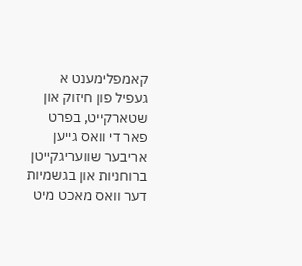קאמפלימענט א געפיל פון חיזוק און שטארקייט, בפרט פאר די וואס גייען אריבער שוועריגקייטן ברוחניות און בגשמיות דער וואס מאכט מיט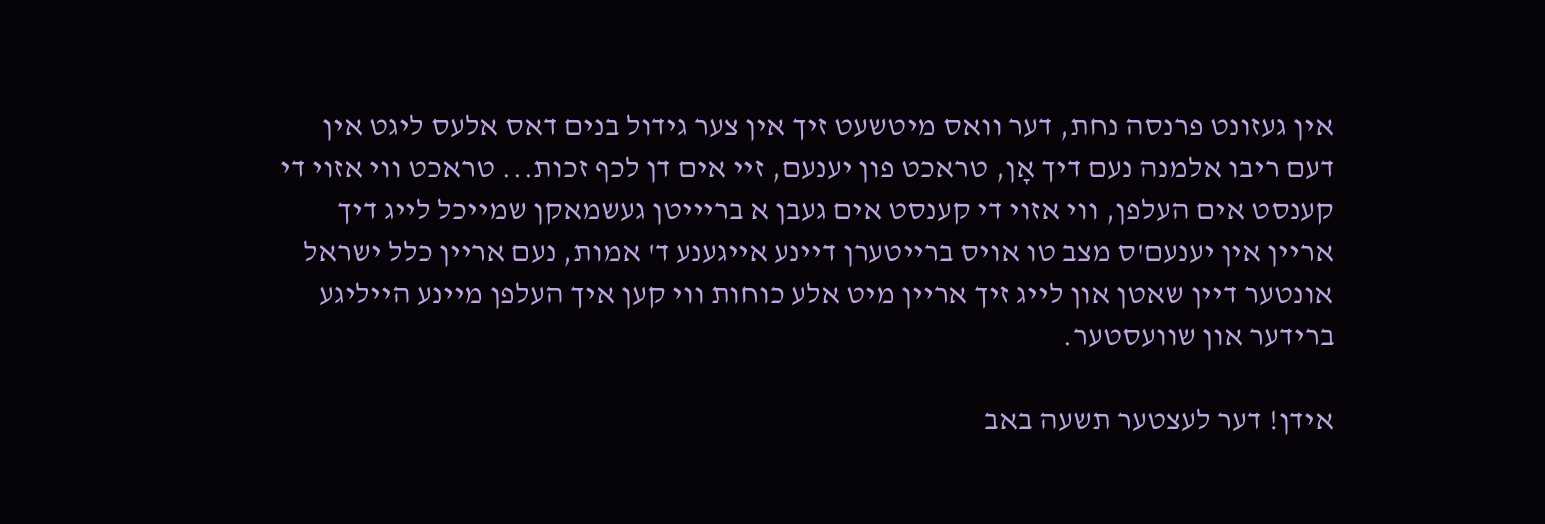אין געזונט פרנסה נחת, דער וואס מיטשעט זיך אין צער גידול בנים דאס אלעס ליגט אין דעם ריבו אלמנה נעם דיך אָן, טראכט פון יענעם, זיי אים דן לכף זכות... טראכט ווי אזוי די קענסט אים העלפן, ווי אזוי די קענסט אים געבן א בריייטן געשמאקן שמייכל לייג דיך אריין אין יענעם'ס מצב טו אויס ברייטערן דיינע אייגענע ד' אמות, נעם אריין כלל ישראל אונטער דיין שאטן און לייג זיך אריין מיט אלע כוחות ווי קען איך העלפן מיינע הייליגע ברידער און שוועסטער.

אידן! דער לעצטער תשעה באב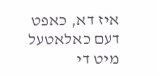איז דא, כאפט דעם כאלאטעל מיט די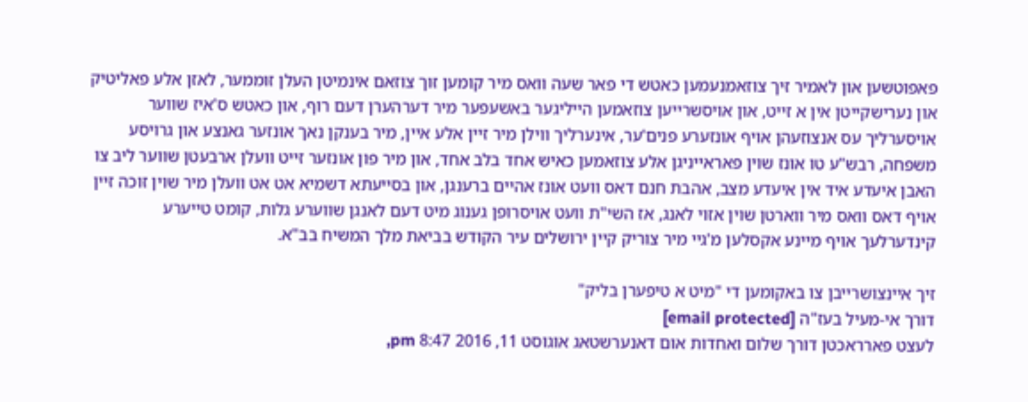פאפוטשען און לאמיר זיך צוזאמנעמען כאטש די פאר שעה וואס מיר קומען זוך צוזאם אינמיטן העלן זוממער, לאזן אלע פאליטיק און נערישקייטן אין א זייט, און אויסשרייען צוזאמען הייליגער באשעפער מיר דערהערן דעם רוף, און כאטש ס'איז שווער אויסערליך עס אנצוזעהן אויף אונזערע פנים'ער, אינערליך ווילן מיר זיין אלע איין, מיר בענקן נאך אונזער גאנצע און גרויסע משפחה, רבש"ע טו אונז שוין פאראייניגן אלע צוזאמען כאיש אחד בלב אחד, און מיר פון אונזער זייט וועלן ארבעטן שווער ליב צו האבן איעדע איד אין איעדע מצב, אהבת חנם דאס וועט אונז אהיים ברענגן, און בסייעתא דשמיא אט אט וועלן מיר שוין זוכה זיין אויף דאס וואס מיר ווארטן שוין אזוי לאנג, אז השי"ת וועט אויסרופן גענוג מיט דעם לאנגן שווערע גלות, קומט טייערע קינדערלעך אויף מיינע אקסלען מ'גיי מיר צוריק קיין ירושלים עיר הקודש בביאת מלך המשיח בב"א.

זיך איינצושרייבן צו באקומען די "מיט א טיפערן בליק"
דורך אי-מעיל בעז"ה [email protected]
לעצט פארראכטן דורך שלום ואחדות אום דאנערשטאג אוגוסט 11, 2016 8:47 pm,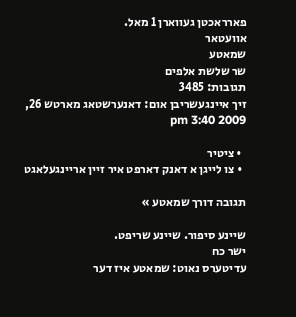פארראכטן געווארן 1 מאל.
אוועטאר
שמאטע
שר שלשת אלפים
תגובות: 3485
זיך איינגעשריבן אום: דאנערשטאג מארטש 26, 2009 3:40 pm

  • ציטיר
  • צו לייגן א דאנק דארפט איר זיין אריינגעלאגט

תגובה דורך שמאטע »

שיינע סיפור. שיינע שריפט.
ישר כח
עדיטערס נאוט: שמאטע איז דער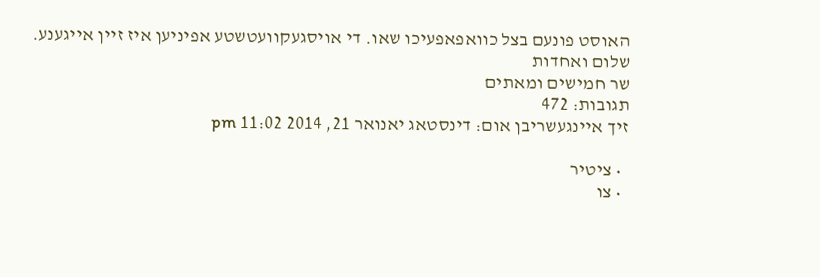האוסט פונעם בצל כוואפאפעיכו שאו. די אויסגעקוועטשטע אפיניען איז זיין אייגענע.
שלום ואחדות
שר חמישים ומאתים
תגובות: 472
זיך איינגעשריבן אום: דינסטאג יאנואר 21, 2014 11:02 pm

  • ציטיר
  • צו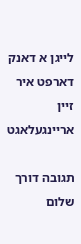לייגן א דאנק דארפט איר זיין אריינגעלאגט

תגובה דורך שלום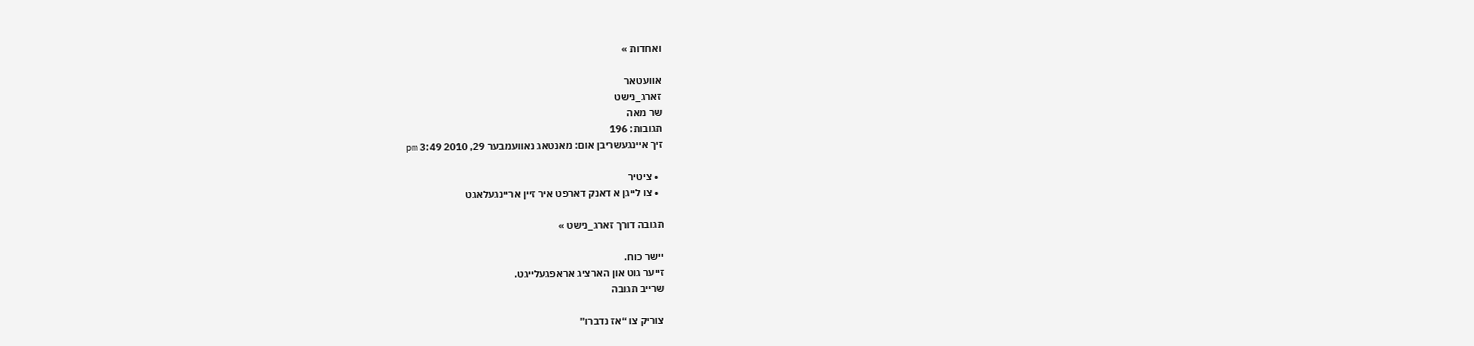ואחדות »

אוועטאר
זארג_נישט
שר מאה
תגובות: 196
זיך איינגעשריבן אום: מאנטאג נאוועמבער 29, 2010 3:49 pm

  • ציטיר
  • צו לייגן א דאנק דארפט איר זיין אריינגעלאגט

תגובה דורך זארג_נישט »

יישר כוח.
זייער גוט און הארציג אראפגעלייגט.
שרייב תגובה

צוריק צו “אז נדברו”